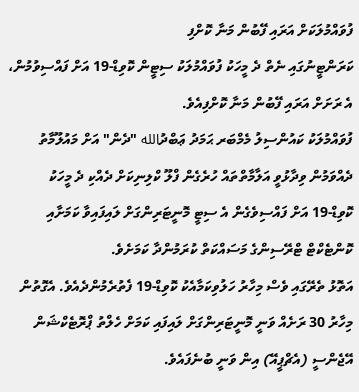ފުވައްމުލަކަށް އަރައި ފޭބުން މަނާ ކޮށްފި
ކަރަންޓީނުގައި ނެތް ދެ މީހަކު ފުވައްމުލަކު ސިޓީން ކޮވިޑް-19 އަށް ފައްސިވުމުން، އެ ރަށަށް އަރައި ފޭބުން މަނާ ކޮށްފިއެވެ.
ފުވައްމުލަކު ކައުންސިލު މެމްބަރ ޙަމަދު ޢަބްދުالله "ދެން" އަށް މައުލޫމާތު ދެއްވަމުން ވިދާޅުވީ އަލާމާތްތައް ހުރެގެން ފްލޫ ކްލިނިކަށް ދެއްކި ދެ މީހަކު ކޮވިޑް-19 އަށް ފައްސިވެގެން އެ ސިޓީ މޮނީޓަރިންގަށް ލައިފައިވާ ކަމަށާއި ކޮންޓެކްޓް ޓްރޭސިންގެ މަސައްކަތް ކުރަމުންދާ ކަމަށެވެ.
އަތޮޅު ތެރޭގައި ވެސް މިހާރު ހަލުވިކަމާއެކު ކޮވިޑް-19 ފެތުރެމުންދެއެވެ. އެގޮތުން މިހާރު 30 ރަށެއް ވަނީ މޮނީޓަރިންގަށް ލައިފައި ކަމަށް ހެލްތު ޕްރޮޓެކްޝަން އޭޖެންސީ (އެޗްޕީއޭ) އިން ވަނީ ބުނެފައެވެ.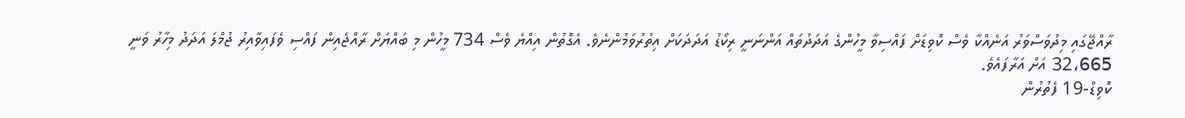ރާއްޖޭގައި މިދުވަސްވަރު އަނެއްކާ ވެސް ކޮވިޑަށް ފައްސިވާ މީހުންގެ އަދަދުތައް އަންނަނީ ރިކޯޑު އަދަދަކަށް އިތުރުވަމުންނެވެ. އެގޮތުން އިއްޔެ ވެސް 734 މީހުން މި ބައްޔަށް ރާއްޖެއިން ފައްސި ވެފައިވާއިރު ޖުމްލަ އަދަދު މިހާރު ވަނީ 32،665 އަށް އަރާފައެވެ.
ކޮވިޑް-19 ފެތުރުން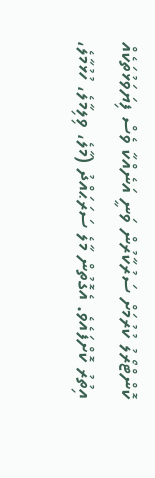ކޮންޓްރޯލު ކުރުމަށް ސަރުކާރުން ވަނީ އަނެއްކާ ވެސް ފިޔަވަޅުތަކެއް އިތުރު ކޮށްފައެވެ. އެގޮތުން މާލެ ސަރަޙައްދު (މާލެ، ވިލިމާލެ، ހުޅުމާލެ،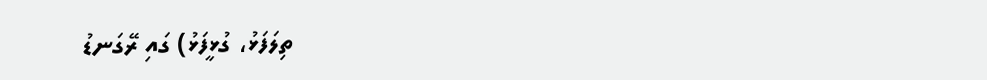ތިލަފަޅު، ގުޅީފަޅު) ގައި ރޭގަނޑު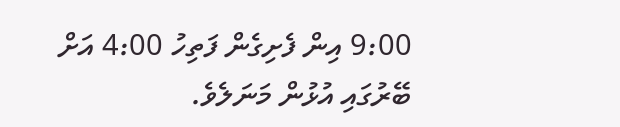9:00 އިން ފެށިގެން ފަތިހު 4:00 އަށް ބޭރުގައި އުޅުން މަނަލެވެ.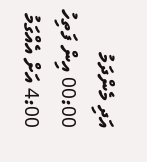އަދި މެންދަމު 00:00 އިން ފަތިހު 4:00 އަށް އެއްގަމު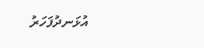އުޅަނދުފަހަރު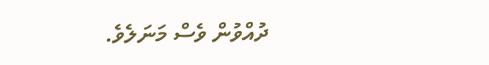ދުއްވުން ވެސް މަނަލެވެ.